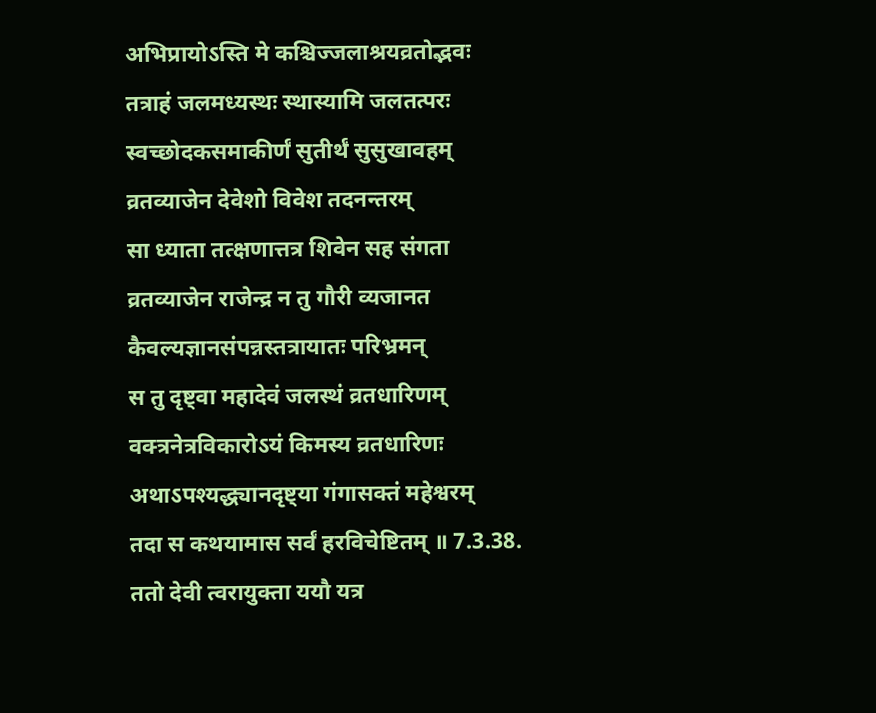अभिप्रायोऽस्ति मे कश्चिज्जलाश्रयव्रतोद्भवः
तत्राहं जलमध्यस्थः स्थास्यामि जलतत्परः
स्वच्छोदकसमाकीर्णं सुतीर्थं सुसुखावहम्
व्रतव्याजेन देवेशो विवेश तदनन्तरम्
सा ध्याता तत्क्षणात्तत्र शिवेन सह संगता
व्रतव्याजेन राजेन्द्र न तु गौरी व्यजानत कैवल्यज्ञानसंपन्नस्तत्रायातः परिभ्रमन्
स तु दृष्ट्वा महादेवं जलस्थं व्रतधारिणम्
वक्त्रनेत्रविकारोऽयं किमस्य व्रतधारिणः
अथाऽपश्यद्ध्यानदृष्ट्या गंगासक्तं महेश्वरम्
तदा स कथयामास सर्वं हरविचेष्टितम् ॥ 7.3.38.
ततो देवी त्वरायुक्ता ययौ यत्र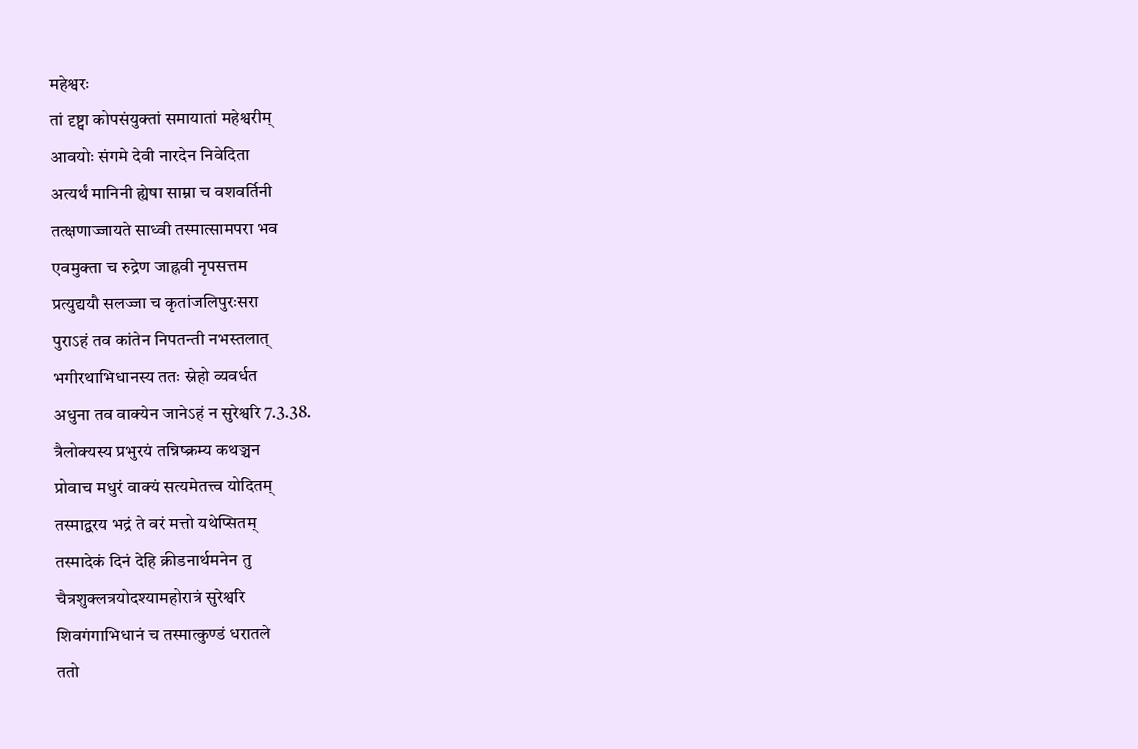महेश्वरः
तां दृष्ट्वा कोपसंयुक्तां समायातां महेश्वरीम्
आवयोः संगमे देवी नारदेन निवेदिता
अत्यर्थं मानिनी ह्येषा साम्ना च वशवर्तिनी
तत्क्षणाज्जायते साध्वी तस्मात्सामपरा भव
एवमुक्ता च रुद्रेण जाह्नवी नृपसत्तम
प्रत्युद्ययौ सलज्जा च कृतांजलिपुरःसरा
पुराऽहं तव कांतेन निपतन्ती नभस्तलात्
भगीरथाभिधानस्य ततः स्नेहो व्यवर्धत
अधुना तव वाक्येन जानेऽहं न सुरेश्वरि 7.3.38.
त्रैलोक्यस्य प्रभुरयं तन्निष्क्रम्य कथञ्चन
प्रोवाच मधुरं वाक्यं सत्यमेतत्त्व योदितम्
तस्माद्वरय भद्रं ते वरं मत्तो यथेप्सितम्
तस्मादेकं दिनं देहि क्रीडनार्थमनेन तु
चैत्रशुक्लत्रयोदश्यामहोरात्रं सुरेश्वरि
शिवगंगाभिधानं च तस्मात्कुण्डं धरातले
ततो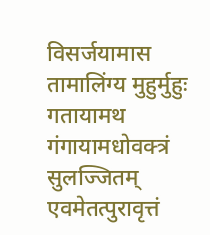विसर्जयामास तामालिंग्य मुहुर्मुहुः
गतायामथ गंगायामधोवक्त्रं सुलज्जितम्
एवमेतत्पुरावृत्तं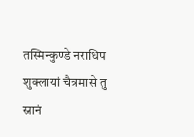तस्मिन्कुण्डे नराधिप
शुक्लायां चैत्रमासे तु स्नानं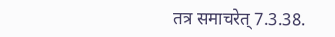तत्र समाचरेत् 7.3.38.